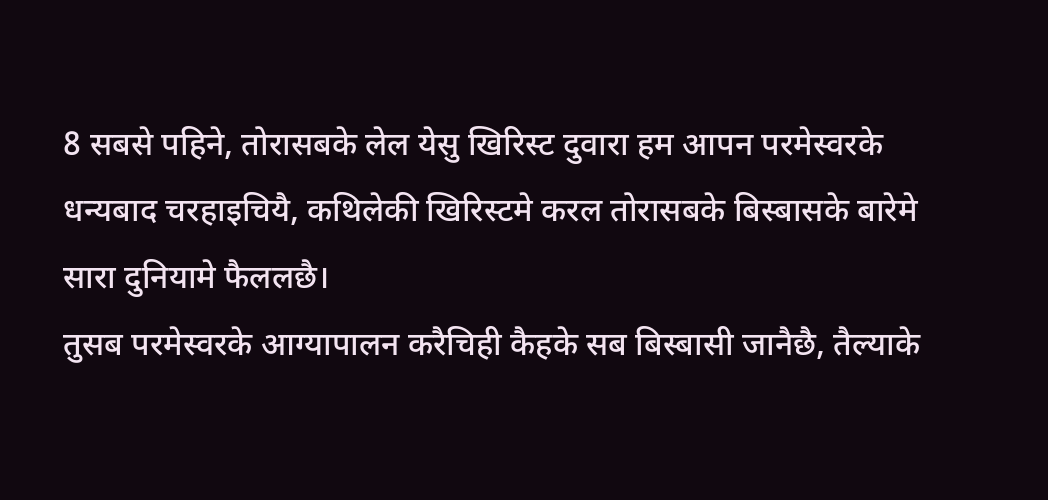8 सबसे पहिने, तोरासबके लेल येसु खिरिस्ट दुवारा हम आपन परमेस्वरके धन्यबाद चरहाइचियै, कथिलेकी खिरिस्टमे करल तोरासबके बिस्बासके बारेमे सारा दुनियामे फैललछै।
तुसब परमेस्वरके आग्यापालन करैचिही कैहके सब बिस्बासी जानैछै, तैल्याके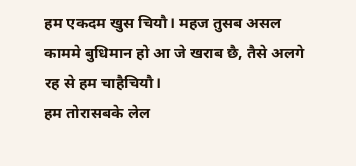हम एकदम खुस चियौ। महज तुसब असल काममे बुधिमान हो आ जे खराब छै, तैसे अलगे रह से हम चाहैचियौ।
हम तोरासबके लेल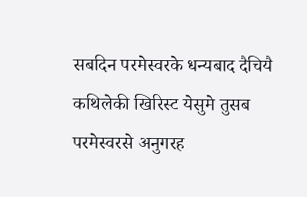सबदिन परमेस्वरके धन्यबाद दैचियै कथिलेकी खिरिस्ट येसुमे तुसब परमेस्वरसे अनुगरह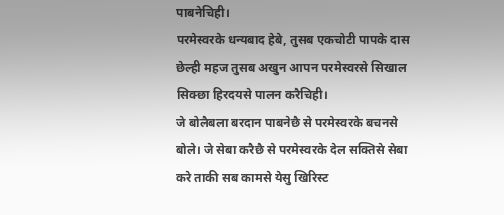पाबनेचिही।
परमेस्वरके धन्यबाद हेबे, तुसब एकचोटी पापके दास छेल्ही महज तुसब अखुन आपन परमेस्वरसे सिखाल सिक्छा हिरदयसे पालन करैचिही।
जे बोलैबला बरदान पाबनेछै से परमेस्वरके बचनसे बोले। जे सेबा करैछै से परमेस्वरके देल सक्तिसे सेबा करे ताकी सब कामसे येसु खिरिस्ट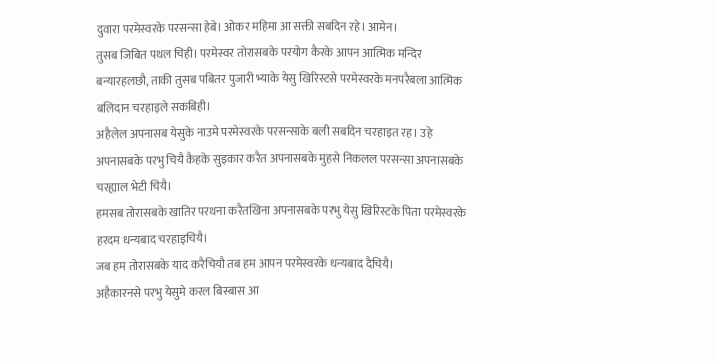दुवारा परमेस्वरके परसन्सा हेबे। ओकर महिमा आ सक्ती सबदिन रहे। आमेन।
तुसब जिबित पथल चिही। परमेस्वर तोरासबके परयोग कैरके आपन आत्मिक मन्दिर बन्यारहलछौ, ताकी तुसब पबितर पुजारी भ्याके येसु खिरिस्टसे परमेस्वरके मनपरैबला आत्मिक बलिदान चरहाइले सकबिही।
अहैलेल अपनासब येसुके नाउमे परमेस्वरके परसन्साके बली सबदिन चरहाइत रह। उहे अपनासबके परभु चियै कैहके सुइकार करैत अपनासबके मुहसे निकलल परसन्सा अपनासबके चरह्याल भेटी चियै।
हमसब तोरासबके खातिर परथना करैतखिना अपनासबके परभु येसु खिरिस्टके पिता परमेस्वरके हरदम धन्यबाद चरहाइचियै।
जब हम तोरासबके याद करैचियौ तब हम आपन परमेस्वरके धन्यबाद दैचियै।
अहैकारनसे परभु येसुमे करल बिस्बास आ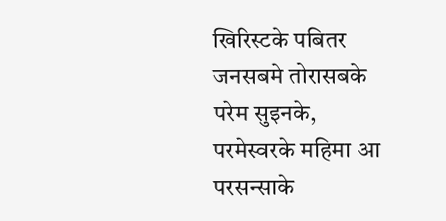खिरिस्टके पबितर जनसबमे तोरासबके परेम सुइनके,
परमेस्वरके महिमा आ परसन्साके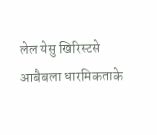लेल येसु खिरिस्टसे आबैबला धारमिकताके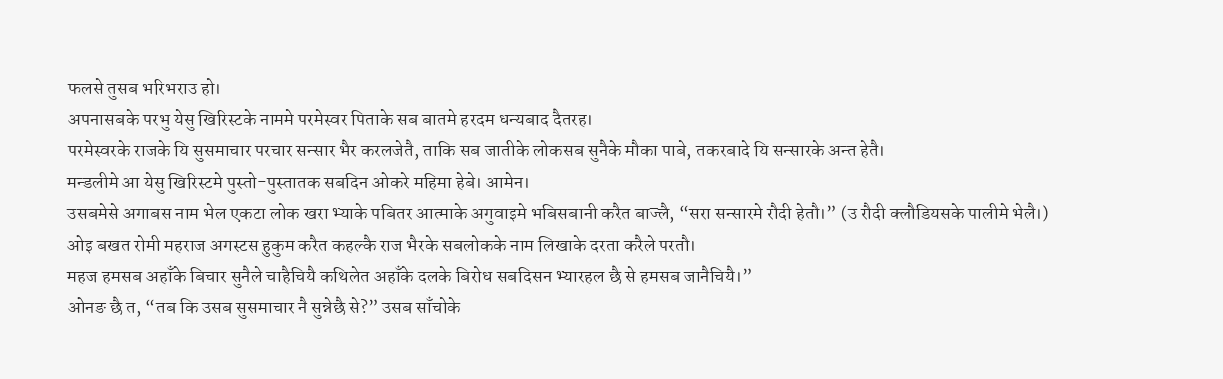फलसे तुसब भरिभराउ हो।
अपनासबके परभु येसु खिरिस्टके नाममे परमेस्वर पिताके सब बातमे हरदम धन्यबाद दैतरह।
परमेस्वरके राजके यि सुसमाचार परचार सन्सार भैर करलजेतै, ताकि सब जातीके लोकसब सुनैके मौका पाबे, तकरबादे यि सन्सारके अन्त हेतै।
मन्डलीमे आ येसु खिरिस्टमे पुस्तो-पुस्तातक सबदिन ओकरे महिमा हेबे। आमेन।
उसबमेसे अगाबस नाम भेल एकटा लोक खरा भ्याके पबितर आत्माके अगुवाइमे भबिसबानी करैत बाज्लै, “सरा सन्सारमे रौदी हेतौ।” (उ रौदी क्लौडियसके पालीमे भेलै।)
ओइ बखत रोमी महराज अगस्टस हुकुम करैत कहल्कै राज भैरके सबलोकके नाम लिखाके दरता करैले परतौ।
महज हमसब अहाँके बिचार सुनैले चाहैचियै कथिलेत अहाँके दलके बिरोध सबदिसन भ्यारहल छै से हमसब जानैचियै।”
ओनङ छै त, “तब कि उसब सुसमाचार नै सुन्नेछै से?” उसब साँचोके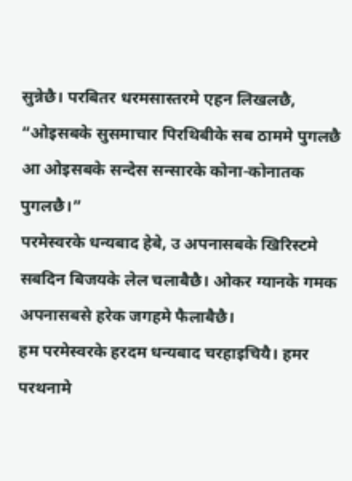सुन्नेछै। परबितर धरमसास्तरमे एहन लिखलछै, “ओइसबके सुसमाचार पिरथिबीके सब ठाममे पुगलछै आ ओइसबके सन्देस सन्सारके कोना-कोनातक पुगलछै।”
परमेस्वरके धन्यबाद हेबे, उ अपनासबके खिरिस्टमे सबदिन बिजयके लेल चलाबैछै। ओकर ग्यानके गमक अपनासबसे हरेक जगहमे फैलाबैछै।
हम परमेस्वरके हरदम धन्यबाद चरहाइचियै। हमर परथनामे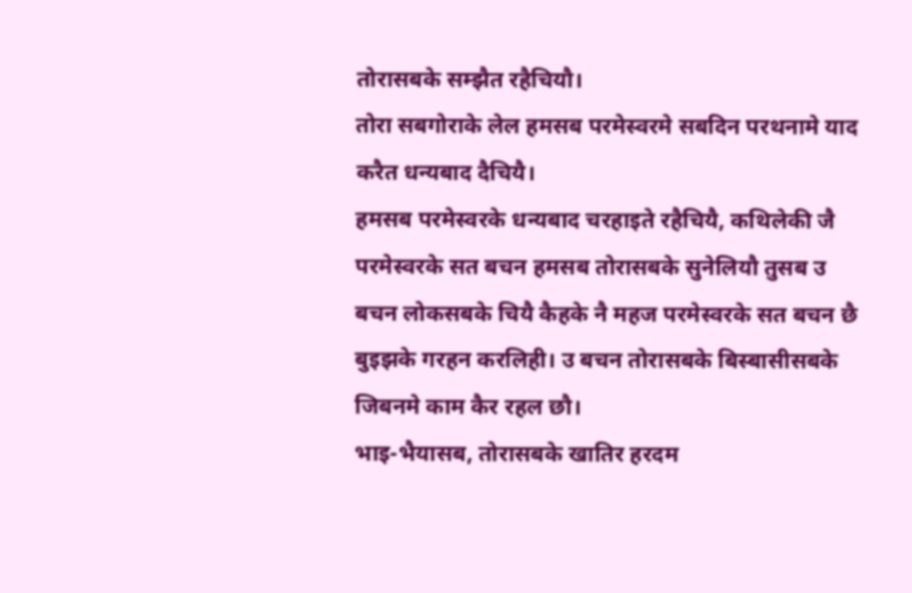तोरासबके सम्झैत रहैचियौ।
तोरा सबगोराके लेल हमसब परमेस्वरमे सबदिन परथनामे याद करैत धन्यबाद दैचियै।
हमसब परमेस्वरके धन्यबाद चरहाइते रहैचियै, कथिलेकी जै परमेस्वरके सत बचन हमसब तोरासबके सुनेलियौ तुसब उ बचन लोकसबके चियै कैहके नै महज परमेस्वरके सत बचन छै बुइझके गरहन करलिही। उ बचन तोरासबके बिस्बासीसबके जिबनमे काम कैर रहल छौ।
भाइ-भैयासब, तोरासबके खातिर हरदम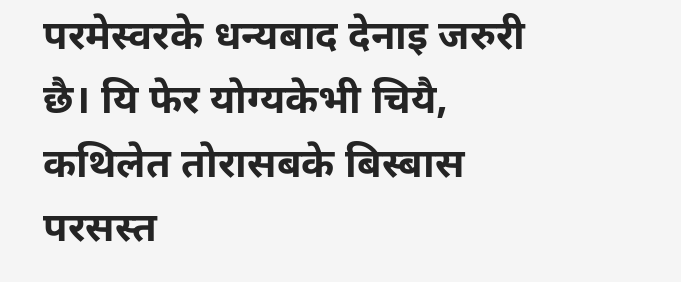परमेस्वरके धन्यबाद देनाइ जरुरी छै। यि फेर योग्यकेभी चियै, कथिलेत तोरासबके बिस्बास परसस्त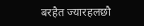बरहैत ज्यारहलछौ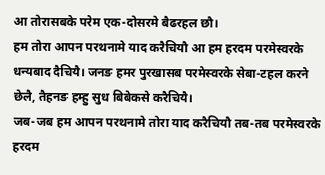आ तोरासबके परेम एक-दोसरमे बैढरहल छौ।
हम तोरा आपन परथनामे याद करैचियौ आ हम हरदम परमेस्वरके धन्यबाद दैचियै। जनङ हमर पुरखासब परमेस्वरके सेबा-टहल करने छेलै, तैहनङ हम्हु सुध बिबेकसे करैचियै।
जब-जब हम आपन परथनामे तोरा याद करैचियौ तब-तब परमेस्वरके हरदम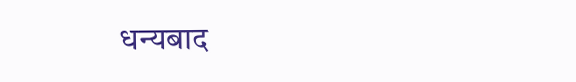धन्यबाद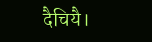दैचियै।